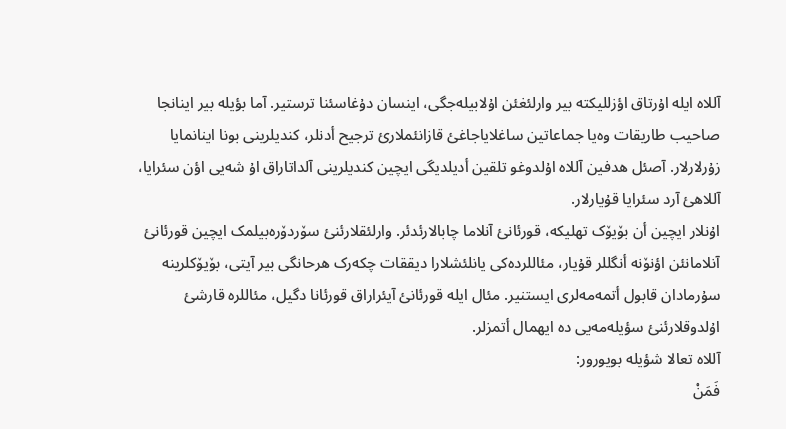آللاە ایلە اۇرتاق اؤزللیکتە بیر وارلئغئن اۇلابیلەجگی، اینسان دۇغاسئنا ترستیر. آما بؤیلە بیر اینانجا صاحیب طاریقات وەیا جماعاتین ساغلایاجاغئ قازانئملارئ ترجیح أدنلر، کندیلرینی بونا اینانمایا زۇرلارلار. آصئل هدفین آللاە اۇلدوغو تلقین أدیلدیگی ایچین کندیلرینی آلداتاراق اۇ شەیی اؤن سئرایا، آللاهئ آرد سئرایا قۇیارلار.
اۇنلار ایچین أن بۆیۆک تهلیکە، قورئانئ آنلاما چابالارئدئر. وارلئقلارئنئ سۆردۆرەبیلمک ایچین قورئانئ آنلامانئن اؤنۆنە أنگللر قۇیار، مئاللردەکی یانلئشلارا دیققات چکەرک هرحانگی بیر آیتی، بۆیۆکلرینە سۇرمادان قابول أتمەمەلری ایستنیر. مئال ایلە قورئانئ آیئراراق قورئانا دگیل، مئاللرە قارشئ اۇلدوقلارئنئ سؤیلەمەیی دە ایهمال أتمزلر.
آللاە تعالا شؤیلە بویورور:
فَمَنْ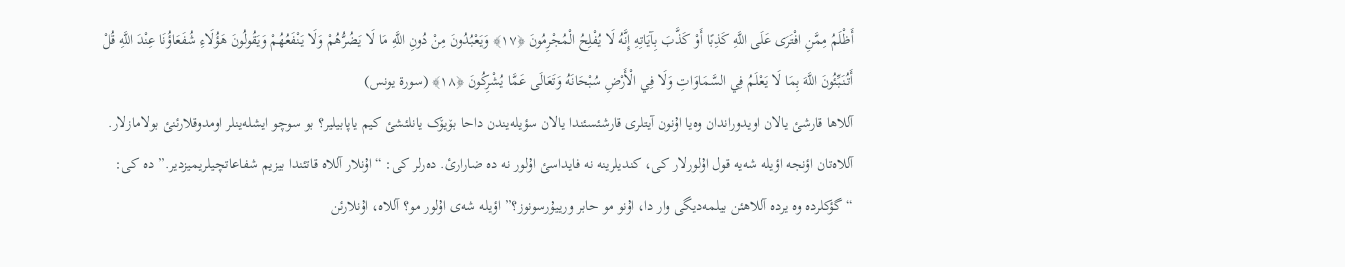أَظْلَمُ مِمَّنِ افْتَرَى عَلَى اللَّهِ كَذِبًا أَوْ كَذَّبَ بِآيَاتِهِ إِنَّهُ لَا يُفْلِحُ الْمُجْرِمُونَ ﴿۱۷﴾ وَيَعْبُدُونَ مِنْ دُونِ اللَّهِ مَا لَا يَضُرُّهُمْ وَلَا يَنْفَعُهُمْ وَيَقُولُونَ هَؤُلَاءِ شُفَعَاؤُنَا عِنْدَ اللَّهِ قُلْ أَتُنَبِّئُونَ اللَّهَ بِمَا لَا يَعْلَمُ فِي السَّمَاوَاتِ وَلَا فِي الْأَرْضِ سُبْحَانَهُ وَتَعَالَى عَمَّا يُشْرِكُونَ ﴿۱۸﴾ (سورة یونس)
آللاها قارشئ یالان اویدوراندان وەیا اۇنون آیتلری قارشئسئندا یالان سؤیلەیندن داحا بۆیۆک یانلئشئ کیم یاپابیلیر؟ بو سوچو ایشلەینلر اومدوقلارئنئ بولامازلار. آللاەتان اؤنجە اؤیلە شەیە قول اۇلورلار کی، کندیلرینە نە فایداسئ اۇلور نە دە ضارارئ. دەرلر کی: “اۇنلار آللاە قاتئندا بیزیم شفاعاتچیلریمیزدیر.” دە کی: “گؤکلردە وە یردە آللاهئن بیلمەدیگی وار دا، اۇنو مو حابر ورییۇرسونوز؟” اؤیلە شەی اۇلور مو؟ آللاە، اۇنلارئن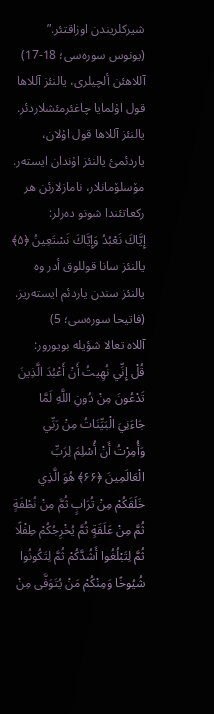شیرکلریندن اوزاقتئر.” (یونوس سورەسی؛ 18-17)
آللاهئن ألچیلری، یالنئز آللاها قول اۇلمایا چاغئرمئشلاردئر. یالنئز آللاها قول اۇلان، یاردئمئ یالنئز اۇندان ایستەر.
مۆسلۆمانلار، نامازلارئن هر رکعاتئندا شونو دەرلر:
إِيَّاكَ نَعْبُدُ وَإِيَّاكَ نَسْتَعِينُ ﴿۵﴾
یالنئز سانا قوللوق أدر وە یالنئز سندن یاردئم ایستەریز. (فاتیحا سورەسی؛ 5)
آللاە تعالا شؤیلە بویورور:
قُلْ إِنِّي نُهِيتُ أَنْ أَعْبُدَ الَّذِينَ تَدْعُونَ مِنْ دُونِ اللَّهِ لَمَّا جَاءَنِيَ الْبَيِّنَاتُ مِنْ رَبِّي وَأُمِرْتُ أَنْ أُسْلِمَ لِرَبِّ الْعَالَمِينَ ﴿۶۶﴾ هُوَ الَّذِي خَلَقَكُمْ مِنْ تُرَابٍ ثُمَّ مِنْ نُطْفَةٍ ثُمَّ مِنْ عَلَقَةٍ ثُمَّ يُخْرِجُكُمْ طِفْلًا ثُمَّ لِتَبْلُغُوا أَشُدَّكُمْ ثُمَّ لِتَكُونُوا شُيُوخًا وَمِنْكُمْ مَنْ يُتَوَفَّى مِنْ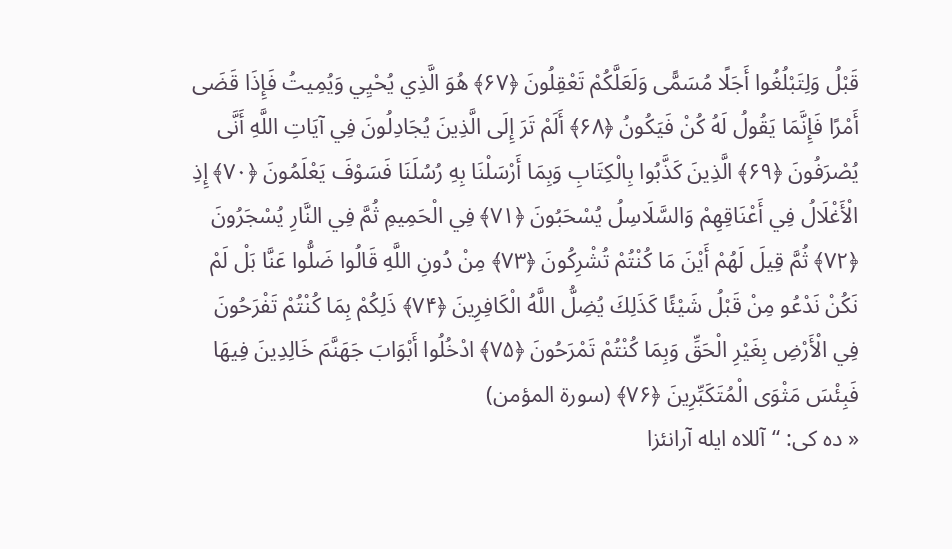قَبْلُ وَلِتَبْلُغُوا أَجَلًا مُسَمًّى وَلَعَلَّكُمْ تَعْقِلُونَ ﴿۶۷﴾ هُوَ الَّذِي يُحْيِي وَيُمِيتُ فَإِذَا قَضَى أَمْرًا فَإِنَّمَا يَقُولُ لَهُ كُنْ فَيَكُونُ ﴿۶۸﴾ أَلَمْ تَرَ إِلَى الَّذِينَ يُجَادِلُونَ فِي آيَاتِ اللَّهِ أَنَّى يُصْرَفُونَ ﴿۶۹﴾ الَّذِينَ كَذَّبُوا بِالْكِتَابِ وَبِمَا أَرْسَلْنَا بِهِ رُسُلَنَا فَسَوْفَ يَعْلَمُونَ ﴿۷۰﴾ إِذِ الْأَغْلَالُ فِي أَعْنَاقِهِمْ وَالسَّلَاسِلُ يُسْحَبُونَ ﴿۷۱﴾ فِي الْحَمِيمِ ثُمَّ فِي النَّارِ يُسْجَرُونَ ﴿۷۲﴾ ثُمَّ قِيلَ لَهُمْ أَيْنَ مَا كُنْتُمْ تُشْرِكُونَ ﴿۷۳﴾ مِنْ دُونِ اللَّهِ قَالُوا ضَلُّوا عَنَّا بَلْ لَمْ نَكُنْ نَدْعُو مِنْ قَبْلُ شَيْئًا كَذَلِكَ يُضِلُّ اللَّهُ الْكَافِرِينَ ﴿۷۴﴾ ذَلِكُمْ بِمَا كُنْتُمْ تَفْرَحُونَ فِي الْأَرْضِ بِغَيْرِ الْحَقِّ وَبِمَا كُنْتُمْ تَمْرَحُونَ ﴿۷۵﴾ ادْخُلُوا أَبْوَابَ جَهَنَّمَ خَالِدِينَ فِيهَا فَبِئْسَ مَثْوَى الْمُتَكَبِّرِينَ ﴿۷۶﴾ (سورة المؤمن)
« دە کی: “آللاە ایلە آرانئزا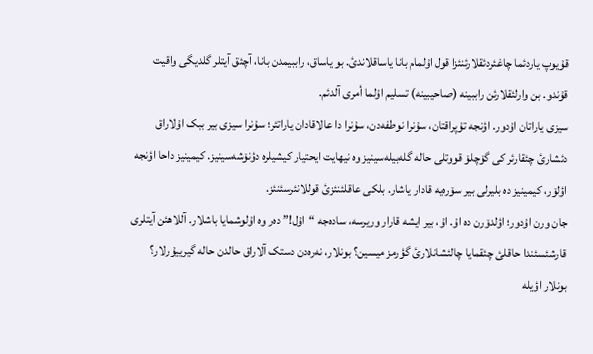قۇیوپ یاردئما چاغئردئقلارئنئزا قول اۇلمام بانا یاساقلاندئ. بو یاساق، راببیمدن بانا، آچئق آیتلر گلدیگی واقیت قۇندو. بن وارلئقلارئن راببینە (صاحیبینە) تسلیم اۇلما أمری آلدئم.
سیزی یاراتان اۇدور. اؤنجە تۇپراقتان، سۇنرا نوطفەدن، سۇنرا دا عالاقادان یاراتئر؛ سۇنرا سیزی بیر ببک اۇلاراق دئشارئ چئقارئر کی گۆچلۆ قووتلی حالە گلەبیلەسینیز وە نیهایت ایحتیار کیشیلرە دؤنۆشەسینیز. کیمینیز داحا اؤنجە اؤلۆر، کیمینیز دە بلیرلی بیر سۆرەیە قادار یاشار. بلکی عاقلئنئزئ قوللانئرسئنئز.
جان ورن اۇدور؛ اؤلدۆرن دە اۇ. اۇ، بیر ایشە قارار وریرسە، سادەجە “اۇل!” دەر وە اۇلوشمایا باشلار. آللاهئن آیتلری قارشئسئندا حاقلئ چئقمایا چالئشانلارئ گؤرمز میسین؟ بونلار، نەرەدن دستک آلاراق حالدن حالە گیرییۇرلار؟
بونلار اؤیلە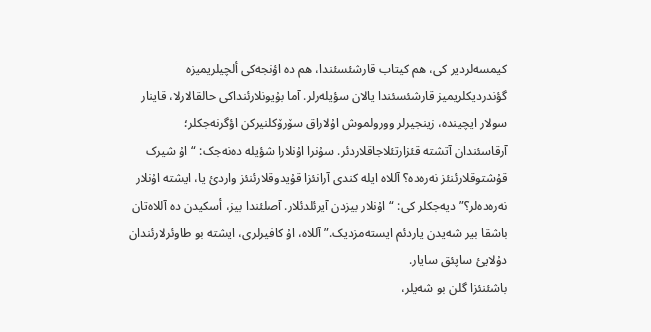کیمسەلردیر کی، هم کیتاب قارشئسئندا، هم دە اؤنجەکی ألچیلریمیزە گؤندردیکلریمیز قارشئسئندا یالان سؤیلەرلر. آما بۇیونلارئنداکی حالقالارلا، قاینار سولار ایچیندە، زینجیرلر وورولموش اۇلاراق سۆرۆکلنیرکن اؤگرنەجکلر؛ آرقاسئندان آتشتە قئزارتئلاجاقلاردئر. سۇنرا اۇنلارا شؤیلە دەنەجک: “اۇ شیرک قۇشتوقلارئنئز نەرەدە؟ آللاە ایلە کندی آرانئزا قۇیدوقلارئنئز واردئ یا، ایشتە اۇنلار نەرەدەلر؟” دیەجکلر کی: “اۇنلار بیزدن آیرئلدئلار. آصلئندا بیز، أسکیدن دە آللاەتان باشقا بیر شەیدن یاردئم ایستەمزدیک.” آللاە، اۇ کافیرلری، ایشتە بو طاوئرلارئندان دۇلایئ ساپئق سایار.
باشئنئزا گلن بو شەیلر،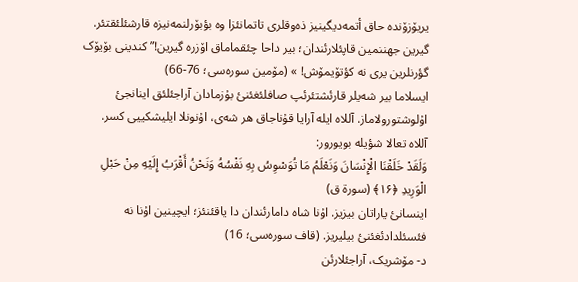یریۆزۆندە حاق أتمەدیگینیز ذەوقلری تاتمانئزا وە بؤبۆرلنمەنیزە قارشئلئقتئر. گیرین جهننمین قاپئلارئندان؛ بیر داحا چئقماماق اۆزرە گیرین!” کندینی بۆیۆک گؤرنلرین یری نە کؤتۆیمۆش! » (مۆمین سورەسی؛ 76-66)
ایسلاما بیر شەیلر قارئشتئرئپ صافلئغئنئ بۇزمادان آراجئلئق اینانجئ اۇلوشتورولاماز. آللاە ایلە آرایا قۇناجاق هر شەی، اۇنونلا ایلیشکییی کسر.
آللاە تعالا شؤیلە بویورور:
وَلَقَدْ خَلَقْنَا الْإِنْسَانَ وَنَعْلَمُ مَا تُوَسْوِسُ بِهِ نَفْسُهُ وَنَحْنُ أَقْرَبُ إِلَيْهِ مِنْ حَبْلِ الْوَرِيدِ ﴿۱۶﴾ (سورة ق)
اینسانئ یاراتان بیزیز. اۇنا شاە دامارئندان دا یاقئنئز؛ ایچینین اۇنا نە فئسئلدادئغئنئ بیلیریز. (قاف سورەسی؛ 16)
د- مۆشریک، آراجئلارئن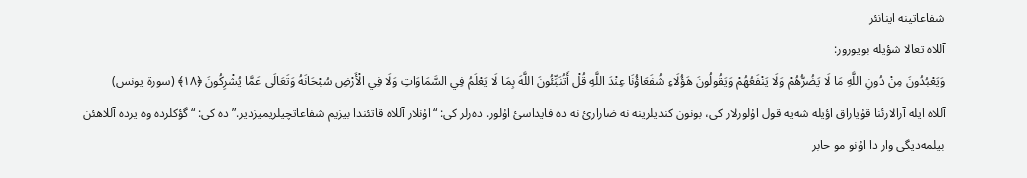شفاعاتینە اینانئر
آللاە تعالا شؤیلە بویورور:
وَيَعْبُدُونَ مِنْ دُونِ اللَّهِ مَا لَا يَضُرُّهُمْ وَلَا يَنْفَعُهُمْ وَيَقُولُونَ هَؤُلَاءِ شُفَعَاؤُنَا عِنْدَ اللَّهِ قُلْ أَتُنَبِّئُونَ اللَّهَ بِمَا لَا يَعْلَمُ فِي السَّمَاوَاتِ وَلَا فِي الْأَرْضِ سُبْحَانَهُ وَتَعَالَى عَمَّا يُشْرِكُونَ ﴿۱۸﴾ (سورة یونس)
آللاە ایلە آرالارئنا قۇیاراق اؤیلە شەیە قول اۇلورلار کی، بونون کندیلرینە نە ضارارئ نە دە فایداسئ اۇلور. دەرلر کی: “اۇنلار آللاە قاتئندا بیزیم شفاعاتچیلریمیزدیر.” دە کی: “گؤکلردە وە یردە آللاهئن بیلمەدیگی وار دا اۇنو مو حابر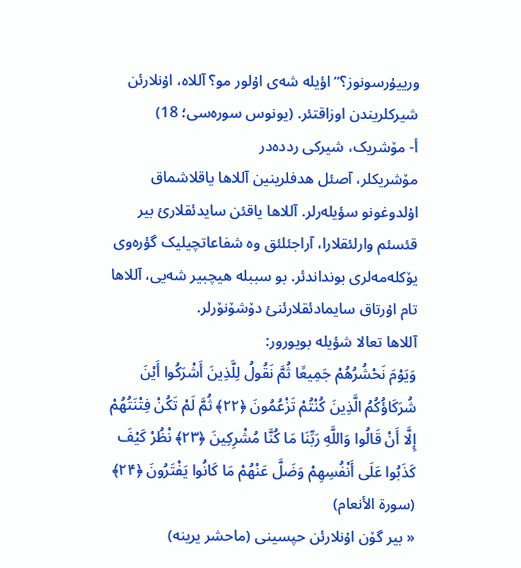ورییۇرسونوز؟” اؤیلە شەی اۇلور مو؟ آللاە، اۇنلارئن شیرکلریندن اوزاقتئر. (یونوس سورەسی؛ 18)
أ- مۆشریک، شیرکی رددەدر
مۆشریکلر، آصئل هدفلرینین آللاها یاقلاشماق اۇلدوغونو سؤیلەرلر. آللاها یاقئن سایدئقلارئ بیر قئسئم وارلئقلارا، آراجئلئق وە شفاعاتچیلیک گؤرەوی یۆکلەمەلری بونداندئر. بو سببلە هیچبیر شەیی، آللاها تام اۇرتاق سایمادئقلارئنئ دۆشۆنۆرلر.
آللاها تعالا شؤیلە بویورور:
وَيَوْمَ نَحْشُرُهُمْ جَمِيعًا ثُمَّ نَقُولُ لِلَّذِينَ أَشْرَكُوا أَيْنَ شُرَكَاؤُكُمُ الَّذِينَ كُنْتُمْ تَزْعُمُونَ ﴿۲۲﴾ ثُمَّ لَمْ تَكُنْ فِتْنَتُهُمْ إِلَّا أَنْ قَالُوا وَاللَّهِ رَبِّنَا مَا كُنَّا مُشْرِكِينَ ﴿۲۳﴾ نْظُرْ كَيْفَ كَذَبُوا عَلَى أَنْفُسِهِمْ وَضَلَّ عَنْهُمْ مَا كَانُوا يَفْتَرُونَ ﴿۲۴﴾ (سورة الأنعام)
« بیر گۆن اۇنلارئن حپسینی (ماحشر یرینە)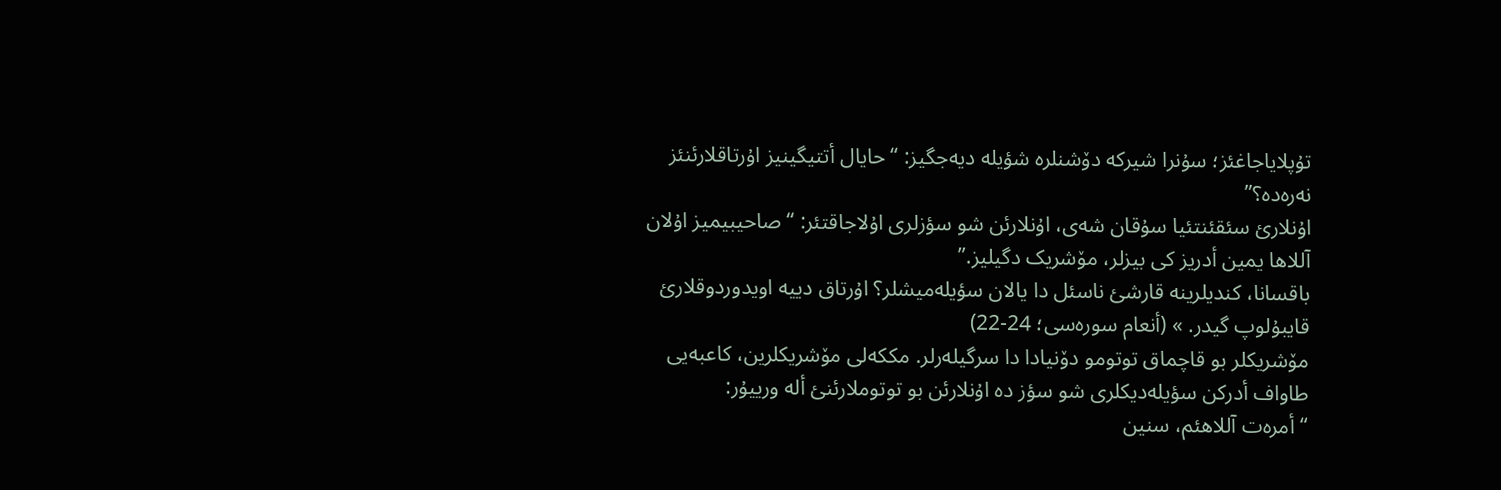تۇپلایاجاغئز؛ سۇنرا شیرکە دۆشنلرە شؤیلە دیەجگیز: “حایال أتتیگینیز اۇرتاقلارئنئز نەرەدە؟”
اۇنلارئ سئقئنتئیا سۇقان شەی، اۇنلارئن شو سؤزلری اۇلاجاقتئر: “صاحیبیمیز اۇلان آللاها یمین أدریز کی بیزلر، مۆشریک دگیلیز.”
باقسانا، کندیلرینە قارشئ ناسئل دا یالان سؤیلەمیشلر؟ اۇرتاق دییە اویدوردوقلارئ قایبۇلوپ گیدر. » (أنعام سورەسی؛ 24-22)
مۆشریکلر بو قاچماق توتومو دۆنیادا دا سرگیلەرلر. مککەلی مۆشریکلرین، کاعبەیی طاواف أدرکن سؤیلەدیکلری شو سؤز دە اۇنلارئن بو توتوملارئنئ ألە ورییۇر:
“أمرەت آللاهئم، سنین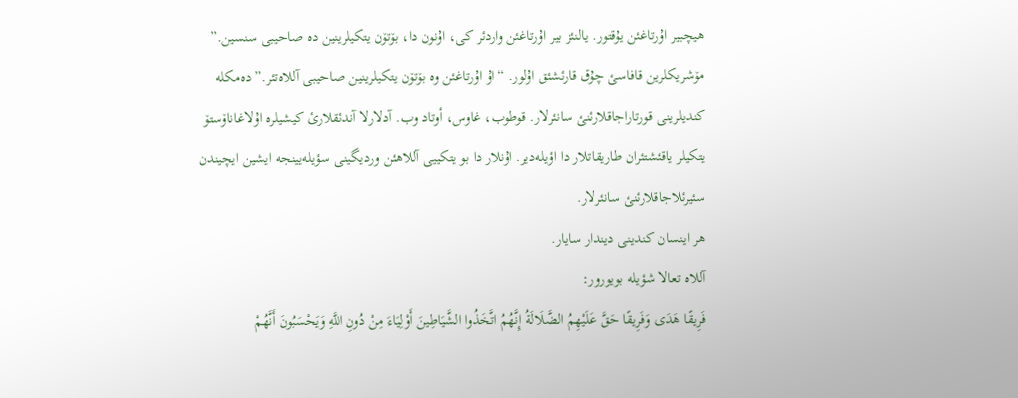هیچبیر اۇرتاغئن یۇقتور. یالنئز بیر اۇرتاغئن واردئر کی، اۇنون دا، بۆتۆن یتکیلرینین دە صاحیبی سنسین.”
مۆشریکلرین قافاسئ چۇق قارئشئق اۇلور. “اۇ اۇرتاغئن وە بۆتۆن یتکیلرینین صاحیبی آللاەتئر.” دەمکلە کندیلرینی قورتاراجاقلارئنئ سانئرلار. قوطوب، غاوس، أوتاد وب. آدلارلا آندئقلارئ کیشیلرە اۇلاغاناۆستۆ یتکیلر یاقئشتئران طاریقاتلار دا اؤیلەدیر. اۇنلار دا بو یتکییی آللاهئن وردیگینی سؤیلەیینجە ایشین ایچیندن سئیرئلاجاقلارئنئ سانئرلار.
هر اینسان کندینی دیندار سایار.
آللاە تعالا شؤیلە بویورور:
فَرِيقًا هَدَى وَفَرِيقًا حَقَّ عَلَيْهِمُ الضَّلَالَةُ إِنَّهُمُ اتَّخَذُوا الشَّيَاطِينَ أَوْلِيَاءَ مِنْ دُونِ اللَّهِ وَيَحْسَبُونَ أَنَّهُمْ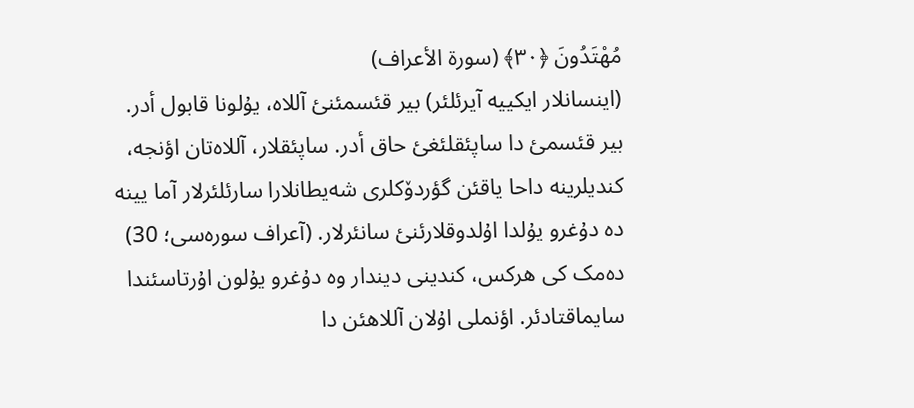مُهْتَدُونَ ﴿۳۰﴾ (سورة الأعراف)
(اینسانلار ایکییە آیرئلئر) بیر قئسمئنئ آللاە، یۇلونا قابول أدر. بیر قئسمئ دا ساپئقلئغئ حاق أدر. ساپئقلار، آللاەتان اؤنجە، کندیلرینە داحا یاقئن گؤردۆکلری شەیطانلارا سارئلئرلار آما یینە دە دۇغرو یۇلدا اۇلدوقلارئنئ سانئرلار. (آعراف سورەسی؛ 30)
دەمک کی هرکس، کندینی دیندار وە دۇغرو یۇلون اۇرتاسئندا سایماقتادئر. اؤنملی اۇلان آللاهئن دا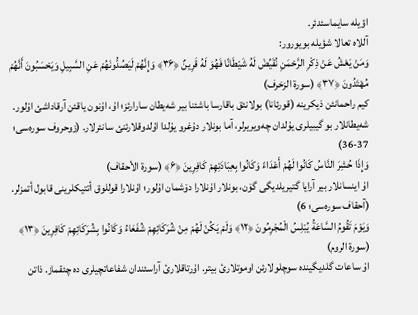اؤیلە سایماسئدئر.
آللاە تعالا شؤیلە بویورور:
وَمَنْ يَعْشُ عَنْ ذِكْرِ الرَّحْمَنِ نُقَيِّضْ لَهُ شَيْطَانًا فَهُوَ لَهُ قَرِينٌ ﴿۳۶﴾ وَإِنَّهُمْ لَيَصُدُّونَهُمْ عَنِ السَّبِيلِ وَيَحْسَبُونَ أَنَّهُمْ مُهْتَدُونَ ﴿۳۷﴾ (سورة الزخرف)
کیم راحمانئن ذیکرینە (قورئانا) بولانئق باقارسا باشئنا بیر شەیطان سارارئز؛ اۇ، اۇنون یاقئن آرقاداشئ اۇلور. شەیطانلار بو گیبیلری یۇلدان چەویریرلر، آما بونلار دۇغرو یۇلدا اۇلدوقلارئنئ سانئرلار. (زوحروف سورەسی؛ 37-36)
وَإِذَا حُشِرَ النَّاسُ كَانُوا لَهُمْ أَعْدَاءً وَكَانُوا بِعِبَادَتِهِمْ كَافِرِينَ ﴿۶﴾ (سورة الأحقاف)
اۇ اینسانلار بیر آرایا گتیریلدیگی گۆن، بونلار اۇنلارا دۆشمان اۇلور؛ اۇنلارا قوللوق أتتیکلرینی قابول أتمزلر. (آحقاف سورەسی؛ 6)
وَيَوْمَ تَقُومُ السَّاعَةُ يُبْلِسُ الْمُجْرِمُونَ ﴿۱۲﴾ وَلَمْ يَكُنْ لَهُمْ مِنْ شُرَكَائِهِمْ شُفَعَاءُ وَكَانُوا بِشُرَكَائِهِمْ كَافِرِينَ ﴿۱۳﴾ (سورة الروم)
اۇ ساعات گلدیگیندە سوچلولارئن اوموتلارئ بیتر. اۇرتاقلارئ آراسئندان شفاعاتچیلری دە چئقماز. ذاتن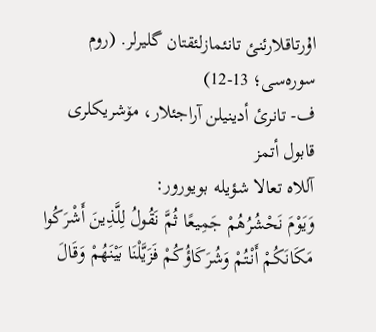اۇرتاقلارئنئ تانئمازلئقتان گلیرلر. (روم سورەسی؛ 13-12)
ف- تانرئ أدینیلن آراجئلار، مۆشریکلری قابول أتمز
آللاە تعالا شؤیلە بویورور:
وَيَوْمَ نَحْشُرُهُمْ جَمِيعًا ثُمَّ نَقُولُ لِلَّذِينَ أَشْرَكُوا مَكَانَكُمْ أَنْتُمْ وَشُرَكَاؤُكُمْ فَزَيَّلْنَا بَيْنَهُمْ وَقَالَ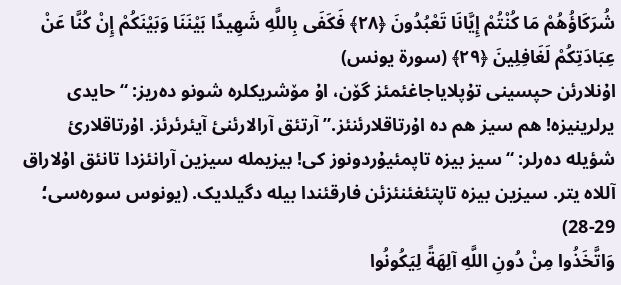شُرَكَاؤُهُمْ مَا كُنْتُمْ إِيَّانَا تَعْبُدُونَ ﴿۲۸﴾ فَكَفَى بِاللَّهِ شَهِيدًا بَيْنَنَا وَبَيْنَكُمْ إِنْ كُنَّا عَنْ عِبَادَتِكُمْ لَغَافِلِينَ ﴿۲۹﴾ (سورة یونس)
اۇنلارئن حپسینی تۇپلایاجاغئمئز گۆن، اۇ مۆشریکلرە شونو دەریز: “حایدی یرلرینیزە! هم سیز هم دە اۇرتاقلارئنئز.” آرتئق آرالارئنئ آیئرئرئز. اۇرتاقلارئ شؤیلە دەرلر: “سیز بیزە تاپمئیۇردونوز کی! بیزیملە سیزین آرانئزدا تانئق اۇلاراق آللاە یتر. سیزین بیزە تاپتئغئنئزئن فارقئندا بیلە دگیلدیک. (یونوس سورەسی؛ 29-28)
وَاتَّخَذُوا مِنْ دُونِ اللَّهِ آلِهَةً لِيَكُونُوا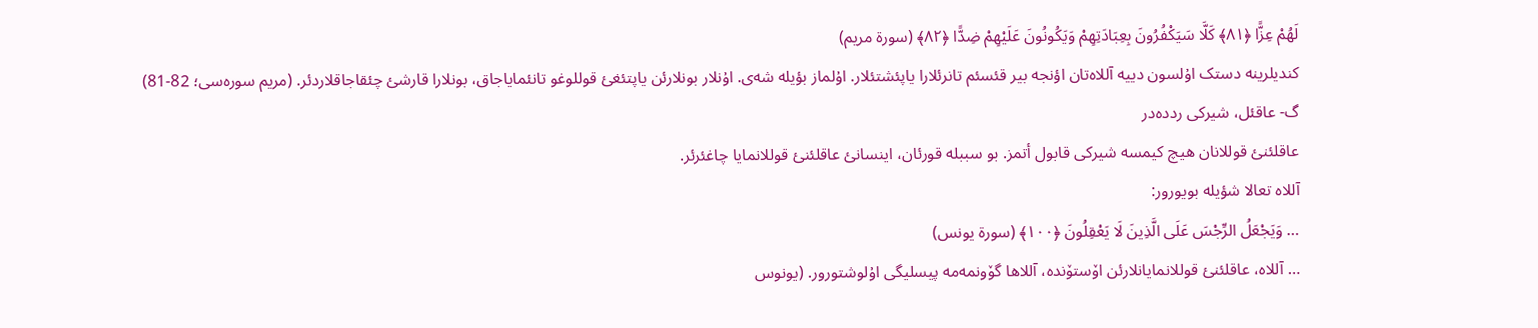لَهُمْ عِزًّا ﴿۸۱﴾ كَلَّا سَيَكْفُرُونَ بِعِبَادَتِهِمْ وَيَكُونُونَ عَلَيْهِمْ ضِدًّا ﴿۸۲﴾ (سورة مریم)
کندیلرینە دستک اۇلسون دییە آللاەتان اؤنجە بیر قئسئم تانرئلارا یاپئشتئلار. اۇلماز بؤیلە شەی. اۇنلار بونلارئن یاپتئغئ قوللوغو تانئمایاجاق، بونلارا قارشئ چئقاجاقلاردئر. (مریم سورەسی؛ 82-81)
گ- عاقئل، شیرکی رددەدر
عاقلئنئ قوللانان هیچ کیمسە شیرکی قابول أتمز. بو سببلە قورئان، اینسانئ عاقلئنئ قوللانمایا چاغئرئر.
آللاە تعالا شؤیلە بویورور:
… وَيَجْعَلُ الرِّجْسَ عَلَى الَّذِينَ لَا يَعْقِلُونَ ﴿۱۰۰﴾ (سورة یونس)
… آللاە، عاقلئنئ قوللانمایانلارئن اۆستۆندە، آللاها گۆونمەمە پیسلیگی اۇلوشتورور. (یونوس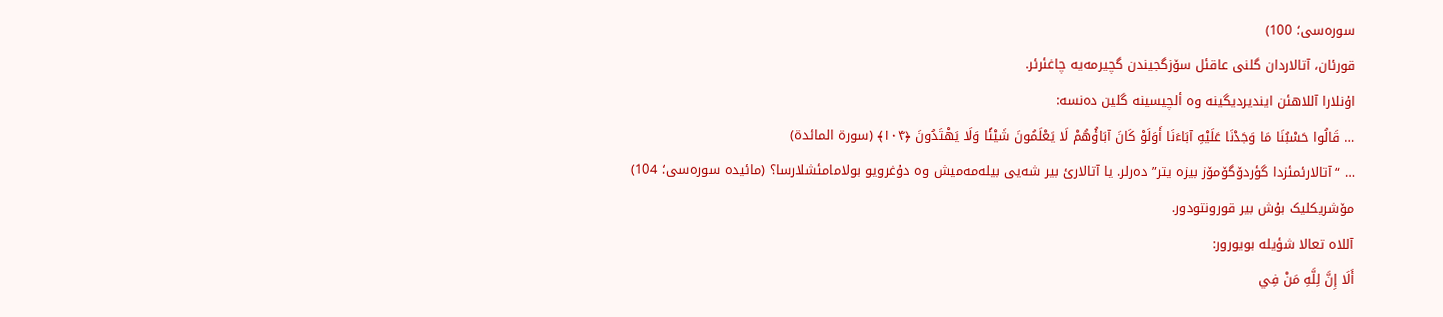سورەسی؛ 100)
قورئان، آتالاردان گلنی عاقئل سۆزگجیندن گچیرمەیە چاغئرئر.
اۇنلارا آللاهئن ایندیردیگینە وە ألچیسینە گلین دەنسە:
… قَالُوا حَسْبُنَا مَا وَجَدْنَا عَلَيْهِ آبَاءَنَا أَوَلَوْ كَانَ آبَاؤُهُمْ لَا يَعْلَمُونَ شَيْئًا وَلَا يَهْتَدُونَ ﴿۱۰۴﴾ (سورة المائدة)
… “آتالارئمئزدا گؤردۆگۆمۆز بیزە یتر” دەرلر. یا آتالارئ بیر شەیی بیلەمەمیش وە دۇغرویو بولامامئشلارسا؟ (مائیدە سورەسی؛ 104)
مۆشریکلیک بۇش بیر قورونتودور.
آللاە تعالا شؤیلە بویورور:
أَلَا إِنَّ لِلَّهِ مَنْ فِي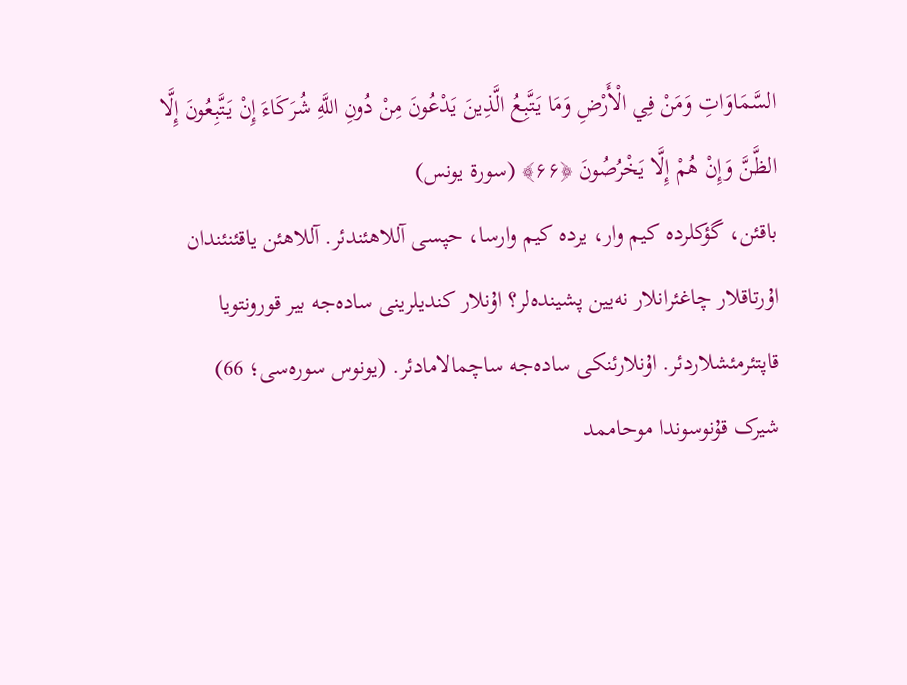السَّمَاوَاتِ وَمَنْ فِي الْأَرْضِ وَمَا يَتَّبِعُ الَّذِينَ يَدْعُونَ مِنْ دُونِ اللَّهِ شُرَكَاءَ إِنْ يَتَّبِعُونَ إِلَّا الظَّنَّ وَإِنْ هُمْ إِلَّا يَخْرُصُونَ ﴿۶۶﴾ (سورة یونس)
باقئن، گؤکلردە کیم وار، یردە کیم وارسا، حپسی آللاهئندئر. آللاهئن یاقئنئندان اۇرتاقلار چاغئرانلار نەیین پشیندەلر؟ اۇنلار کندیلرینی سادەجە بیر قورونتویا قاپتئرمئشلاردئر. اۇنلارئنکی سادەجە ساچمالامادئر. (یونوس سورەسی؛ 66)
شیرک قۇنوسوندا موحاممد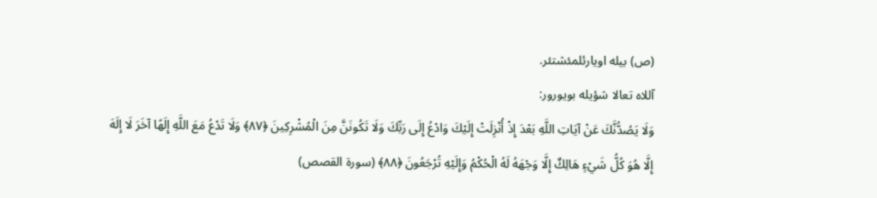(ص) بیلە اویارئلمئشتئر.
آللاە تعالا شؤیلە بویورور:
وَلَا يَصُدُّنَّكَ عَنْ آيَاتِ اللَّهِ بَعْدَ إِذْ أُنْزِلَتْ إِلَيْكَ وَادْعُ إِلَى رَبِّكَ وَلَا تَكُونَنَّ مِنَ الْمُشْرِكِينَ ﴿۸۷﴾ وَلَا تَدْعُ مَعَ اللَّهِ إِلَهًا آخَرَ لَا إِلَهَ إِلَّا هُوَ كُلُّ شَيْءٍ هَالِكٌ إِلَّا وَجْهَهُ لَهُ الْحُكْمُ وَإِلَيْهِ تُرْجَعُونَ ﴿۸۸﴾ (سورة القصص)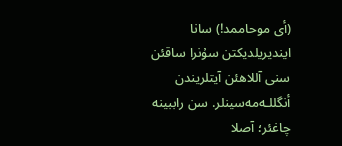(أی موحاممد!) سانا ایندیریلدیکتن سۇنرا ساقئن سنی آللاهئن آیتلریندن أنگللـەمەسینلر. سن راببینە چاغئر؛ آصلا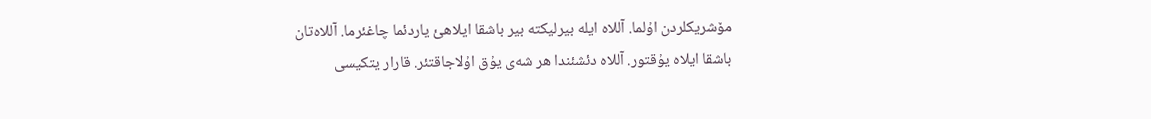مۆشریکلردن اۇلما. آللاە ایلە بیرلیکتە بیر باشقا ایلاهئ یاردئما چاغئرما. آللاەتان باشقا ایلاە یۇقتور. آللاە دئشئندا هر شەی یۇق اۇلاجاقتئر. قارار یتکیسی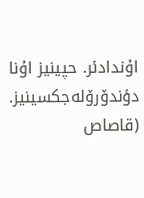اۇندادئر. حپینیز اۇنا دؤندۆرۆلەجکسینیز. (قاصاص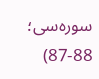سورەسی؛ 88-87)